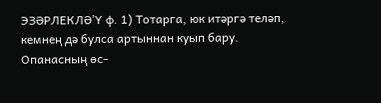ЭЗӘРЛЕКЛӘ’Ү ф. 1) Тотарга, юк итәргә теләп, кемнең дә булса артыннан куып бару. Опанасның өс-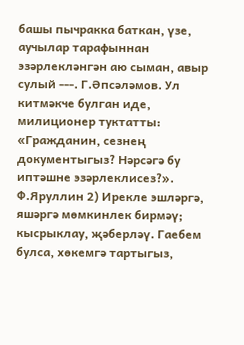башы пычракка баткан, үзе, аучылар тарафыннан эзәрлекләнгән аю сыман, авыр сулый ---. Г.Әпсәләмов. Ул китмәкче булган иде, милиционер туктатты: «Гражданин, сезнең документыгыз? Нәрсәгә бу иптәшне эзәрлеклисез?». Ф.Яруллин 2) Ирекле эшләргә, яшәргә мөмкинлек бирмәү; кысрыклау, җәберләү. Гаебем булса, хөкемгә тартыгыз,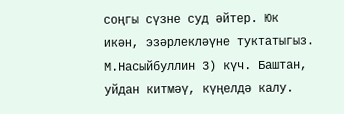соңгы сүзне суд әйтер. Юк икән, эзәрлекләүне туктатыгыз. М.Насыйбуллин 3) күч. Баштан, уйдан китмәү, күңелдә калу.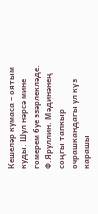Кешеләр кумаса – оятым куды. Шул нәрсә мине гомерем буе эзәрлекләде. Ф.Яруллин. Мәдинәнең соңгы тапкыр очрашкандагы ул күз карашы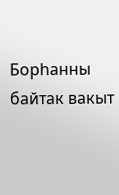Борһанны байтак вакыт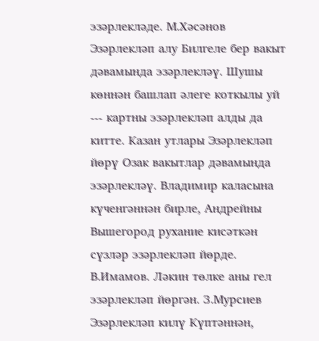эзәрлекләде. М.Хәсәнов Эзәрлекләп алу Билгеле бер вакыт дәвамында эзәрлекләү. Шушы көннән башлап әлеге коткылы уй --- картны эзәрлекләп алды да китте. Казан утлары Эзәрлекләп йөрү Озак вакытлар дәвамында эзәрлекләү. Владимир каласына күченгәннән бирле, Андрейны Вышегород рухание кисәткән сүзләр эзәрлекләп йөрде. В.Имамов. Ләкин төлке аны гел эзәрлекләп йөргән. З.Мурсиев Эзәрлекләп килү Күптәннән,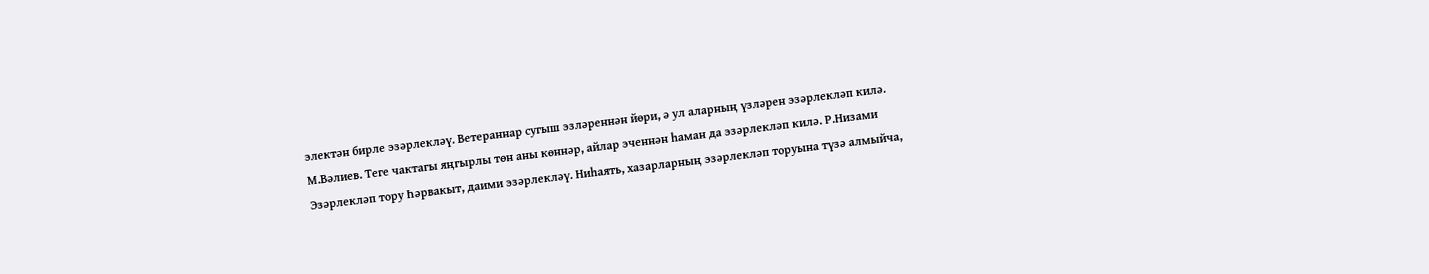электән бирле эзәрлекләү. Ветераннар сугыш эзләреннән йөри, ә ул аларның үзләрен эзәрлекләп килә. М.Вәлиев. Теге чактагы яңгырлы төн аны көннәр, айлар эченнән һаман да эзәрлекләп килә. Р.Низами Эзәрлекләп тору Һәрвакыт, даими эзәрлекләү. Ниһаять, хазарларның эзәрлекләп торуына түзә алмыйча,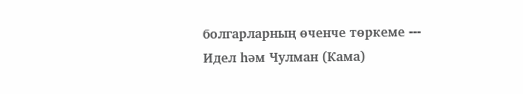болгарларның өченче төркеме --- Идел һәм Чулман (Кама)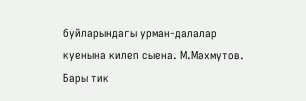буйларындагы урман-далалар куенына килеп сыена. М.Мәхмүтов. Бары тик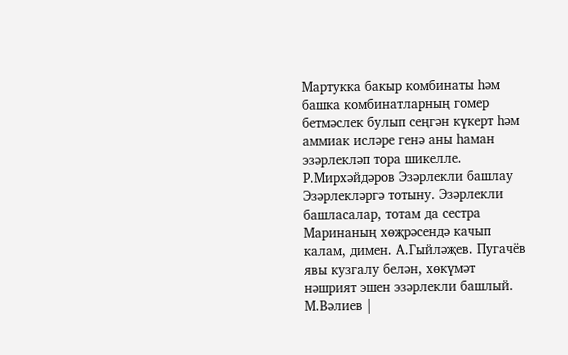Мартукка бакыр комбинаты һәм башка комбинатларның гомер бетмәслек булып сеңгән күкерт һәм аммиак исләре генә аны һаман эзәрлекләп тора шикелле. Р.Мирхәйдәров Эзәрлекли башлау Эзәрлекләргә тотыну. Эзәрлекли башласалар, тотам да сестра Маринаның хөҗрәсендә качып калам, димен. А.Гыйләҗев. Пугачёв явы кузгалу белән, хөкүмәт нәшрият эшен эзәрлекли башлый. М.Вәлиев |